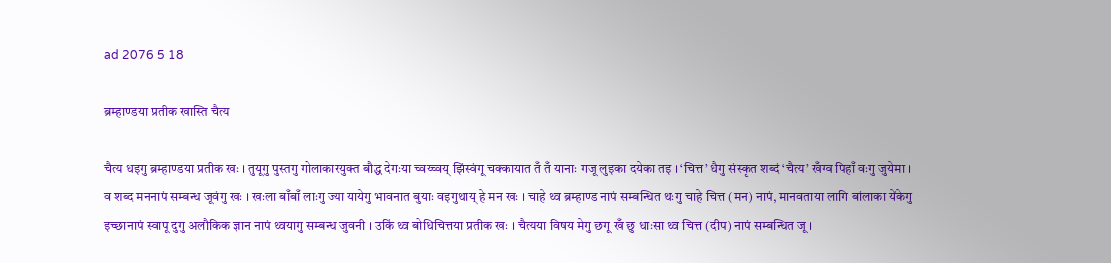ad 2076 5 18

ब्रम्हाण्डया प्रतीक खास्ति चैत्य

चैत्य धइगु ब्रम्हाण्डया प्रतीक खः । तुयूगु पुस्तगु गोलाकारयुक्त बौद्ध देगःया च्वय्च्वय् झिंस्वंगू चक्कायात तँ तँ यानाः गजू लुइका दयेका तइ । ‘चित्त’ धैगु संस्कृत शब्दं ‘चैत्य’ खँग्व पिहाँ वःगु जुयेमा । व शब्द मननापं सम्बन्ध जूवंगु खः । खःला बाँबाँ लाःगु ज्या यायेगु भावनात बुयाः वइगुथाय् हे मन खः । चाहे थ्व ब्रम्हाण्ड नापं सम्बन्धित थःगु चाहे चित्त (मन) नापं, मानवताया लागि बांलाका येंकेगु इच्छानापं स्वापू दुगु अलौकिक ज्ञान नापं थ्वयागु सम्बन्ध जुवनी । उकिं थ्व बोधिचित्तया प्रतीक खः । चैत्यया विषय मेगु छगू खँ छु धाःसा थ्व चित्त (दीप) नापं सम्बन्धित जू ।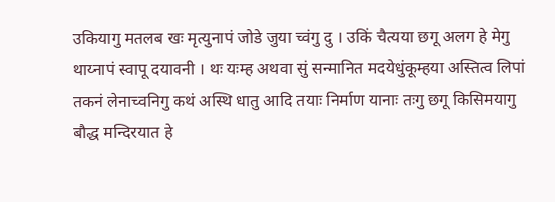उकियागु मतलब खः मृत्युनापं जोडे जुया च्वंगु दु । उकिं चैत्यया छगू अलग हे मेगु थाय्नापं स्वापू दयावनी । थः यःम्ह अथवा सुं सन्मानित मदयेधुंकूम्हया अस्तित्व लिपां तकनं लेनाच्वनिगु कथं अस्थि धातु आदि तयाः निर्माण यानाः तःगु छगू किसिमयागु बौद्ध मन्दिरयात हे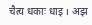चैत्य धकाः धाइ । अझ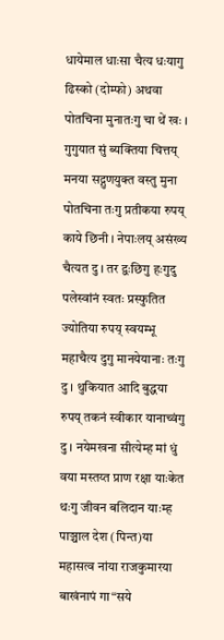धायेमाल धाःसा चैत्य धःयागु ढिस्को (दोम्फो) अथवा पोतचिना मुनातःगु चा थें खः । गुगुयात सुं ब्यक्तिया चित्तय् मनया सद्गुणयुक्त वस्तु मुना पोतचिना तःगु प्रतीकया रुपय् काये छिनी । नेपाःलय् असंख्य चैत्यत दु । तर द्वःछिगु हःगुदु पलेस्वांनं स्वतः प्रस्फुतित ज्योतिया रुपय् स्वयम्भू महाचैत्य दुगु मानयेयानाः तःगु दु । थुकियात आदि बुद्धया रुपय् तकनं स्वीकार यानाच्वंगु दु । नयेमखना सीत्येम्ह मां धुं वया मस्तय्त प्राण रक्षा याःकेत थःगु जीवन बलिदान याःम्ह पाञ्चाल देश (पिन्त)या महासत्व नांया राजकुमारया बाखंनापं गा“सये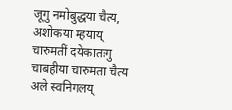जूगु नमोबुद्धया चैत्य, अशोकया म्हयाय् चारुमतीं दयेकातःगु चाबहीया चारुमता चैत्य अले स्वनिगलय्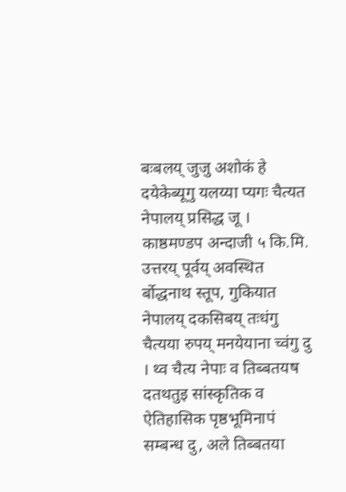बःबलय् जुजु अशोकं हे दयेकेब्यूगु यलय्या प्यगः चैत्यत नेपालय् प्रसिद्ध जू । काष्ठमण्डप अन्दाजी ५ कि.मि. उत्तरय् पूर्वय् अवस्थित र्बोद्धनाथ स्तूप, गुकियात नेपालय् दकसिबय् तःधंगु चैत्यया रुपय् मनयेयाना च्वंगु दु । थ्व चैत्य नेपाः व तिब्बतयष दतथतुइ सांस्कृतिक व ऐतिहासिक पृष्ठभूमिनापं सम्बन्ध दु, अले तिब्बतया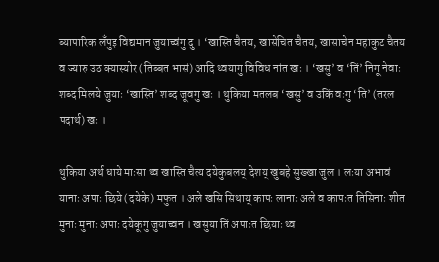ब्यापारिक लँपुइ विद्यमान जुयाच्वंगु दु । ‘खास्ति चैतय, खासेचित चैतय, खासाचेन महाकुट चैतय व ज्यारु उठ क्यास्योर (तिब्बत भासं) आदि थ्वयागु विविध नांत खः । ‘खसु’ व ‘तिं’ निगू नेवाः शब्द मिलये जुयाः ‘खास्ति’ शब्द जूवगु खः । थुकिया मतलब ‘खसु’ व उकिं वःगु ‘ति’ (तरल पदार्थ) खः ।

थुकिया अर्थ धाये माःसा थ्व खास्ति चैत्य दयेकुबलय् देशय् खुबहे सुख्खा जुल । लःया अभावं यानाः अपाः छिये (दयेके) मफुत । अले खसि सिथाय् कापः लानाः अले व कापःत तिसिनाः शीत मुनाः मुनाः अपाः दयेकूगु जुयाच्वन । खसुया तिं अपाःत छियाः थ्व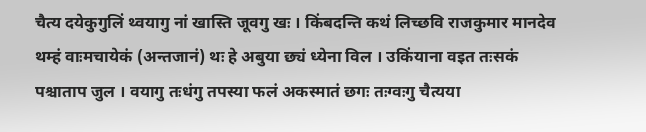चैत्य दयेकुगुलिं थ्वयागु नां खास्ति जूवगु खः । किंबदन्ति कथं लिच्छवि राजकुमार मानदेव थम्हं वाःमचायेकं (अन्तजानं) थः हे अबुया छ्यं ध्येना विल । उकिंयाना वइत तःसकं पश्चाताप जुल । वयागु तःधंगु तपस्या फलं अकस्मातं छगः तःग्वःगु चैत्यया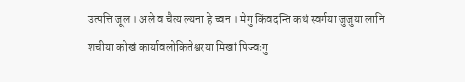उत्पत्ति जूल । अले व चैत्य ल्यना हे च्वन । मेगु किंवदन्ति कथं स्वर्गया जुजुया लानि शचीया कोखं कार्यावलोकितेश्वरया मिखां पिज्वःगु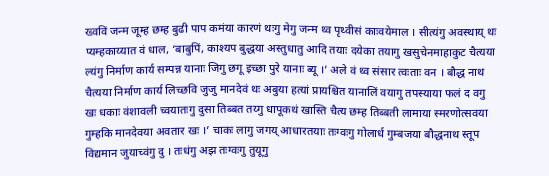ख्वविं जन्म जूम्ह छम्ह बुढी पाप कमंया कारणं थःगु मेगु जन्म थ्व पृथ्वीसं काःवयेमाल । सीत्यंगु अवस्थाय् थः प्यम्हकाय्यात वं धाल, ‘बाबुपिं, काश्यप बुद्धया अस्तुधातु आदि तयाः दयेका तयागु खसुचेनमाहाकुट चैत्यया ल्यंगु निर्माण कार्य सम्पन्न यानाः जिगु छगू इच्छा पुरे यानाः ब्यू ।’ अले वं थ्व संसार त्वःताः वन । बौद्ध नाथ चैत्यया निर्माण कार्य लिच्छवि जुजु मानदेवं थः अबुया हत्यां प्रायश्चित यानालिं वयागु तपस्याया फलं द वगु खः धकाः वंशावली च्वयातःगु दुसा तिब्बत तय्गु धापूकथं खास्ति चैत्य छम्ह तिब्बती लामाया स्मरणोत्सवया गुम्हकि मानदेवया अवतार खः ।’ चाकः लागु जगय् आधारतयाः तःग्वःगु गोलार्ध गुम्बजया बौद्धनाथ स्तूप विद्यमान जुयाच्वंगु दु । तःधंगु अझ तःग्वःगु तुयूगु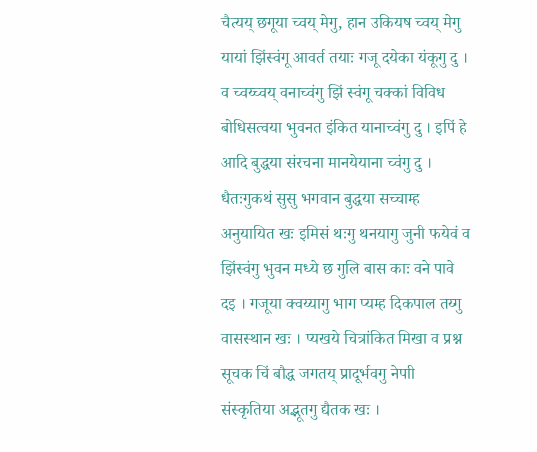चैत्यय् छगूया च्वय् मेगु, हान उकियष च्वय् मेगु यायां झिंस्वंगू आवर्त तयाः गजू दयेका यंकूगु दु । व च्वय्च्वय् वनाच्वंगु झिं स्वंगू चक्कां विविध बोधिसत्वया भुवनत इंकित यानाच्वंगु दु । इपिं हे आदि बुद्धया संरचना मानयेयाना च्वंगु दु । धैतःगुकथं सुसु भगवान बुद्धया सच्चाम्ह अनुयायित खः इमिसं थःगु थनयागु जुनी फयेवं व झिंस्वंगु भुवन मध्ये छ गुलि बास काः वने पावे दइ । गजूया क्वय्यागु भाग प्यम्ह दिकपाल तय्गु वासस्थान खः । प्यखये चित्रांकित मिखा व प्रश्न सूचक चिं बौद्ध जगतय् प्रादूर्भवगु नेपाी संस्कृतिया अद्भूतगु द्यैतक खः ।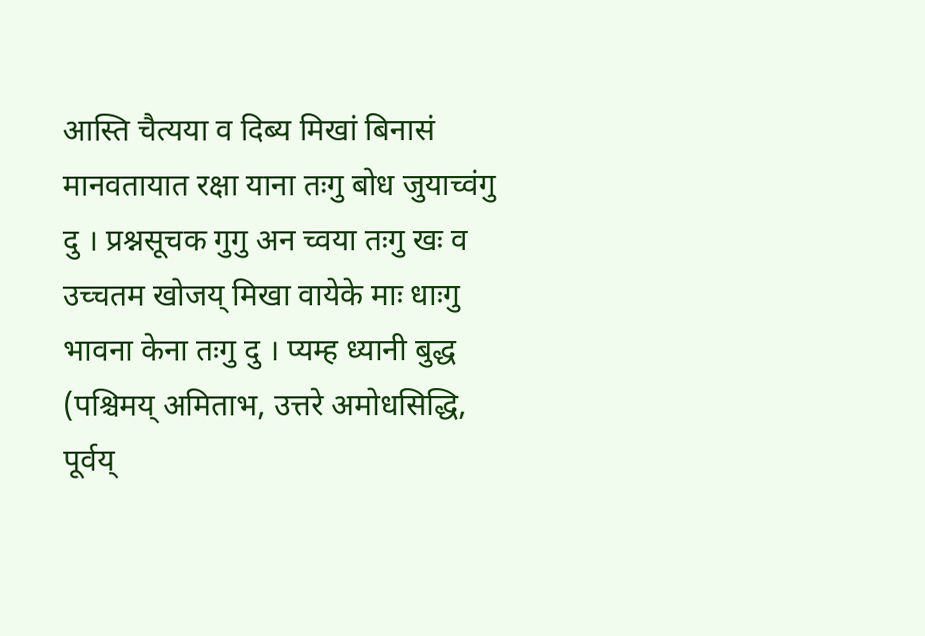आस्ति चैत्यया व दिब्य मिखां बिनासं मानवतायात रक्षा याना तःगु बोध जुयाच्वंगु दु । प्रश्नसूचक गुगु अन च्वया तःगु खः व उच्चतम खोजय् मिखा वायेके माः धाःगु भावना केना तःगु दु । प्यम्ह ध्यानी बुद्ध (पश्चिमय् अमिताभ, उत्तरे अमोधसिद्धि, पूर्वय्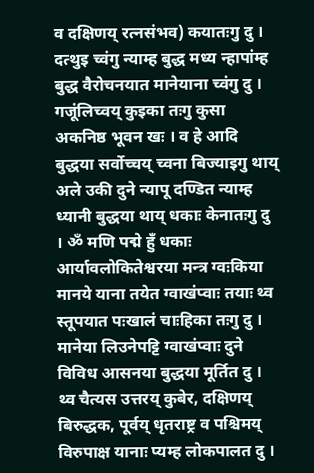व दक्षिणय् रत्नसंभव) कयातःगु दु । दत्थुइ च्वंगु न्याम्ह बुद्ध मध्य न्हापांम्ह बुद्ध वैरोचनयात मानेयाना च्वंगु दु । गजूंलिच्वय् कुइका तःगु कुसा अकनिष्ठ भूवन खः । व हे आदि बुद्धया सर्वोच्चय् च्वना बिज्याइगु थाय् अले उकी दुने न्यापू दण्डित न्याम्ह ध्यानी बुद्धया थाय् धकाः केनातःगु दु । ॐ मणि पद्मे हुँ धकाः आर्यावलोकितेश्वरया मन्त्र ग्वःकिया मानये याना तयेत ग्वाखंप्वाः तयाः थ्व स्तूपयात पःखालं चाःहिका तःगु दु । मानेया लिउनेपट्टि ग्वाखंप्वाः दुने विविध आसनया बुद्धया मूर्तित दु । थ्व चैत्यस उत्तरय् कुबेर, दक्षिणय् बिरुद्धक, पूर्वय् धृतराष्ट्र व पश्चिमय् विरुपाक्ष यानाः प्यम्ह लोकपालत दु ।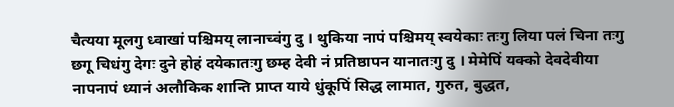चैत्यया मूलगु ध्वाखां पश्चिमय् लानाच्वंगु दु । थुकिया नापं पश्चिमय् स्वयेकाः तःगु लिया पलं चिना तःगु छगू चिधंगु देगः दुने होहं दयेकातःगु छम्ह देवी नं प्रतिष्ठापन यानातःगु दु । मेमेपिं यक्को देवदेवीया नापनापं ध्यानं अलौकिक शान्ति प्राप्त याये धुंकूपिं सिद्ध लामात, गुरुत, बुद्धत,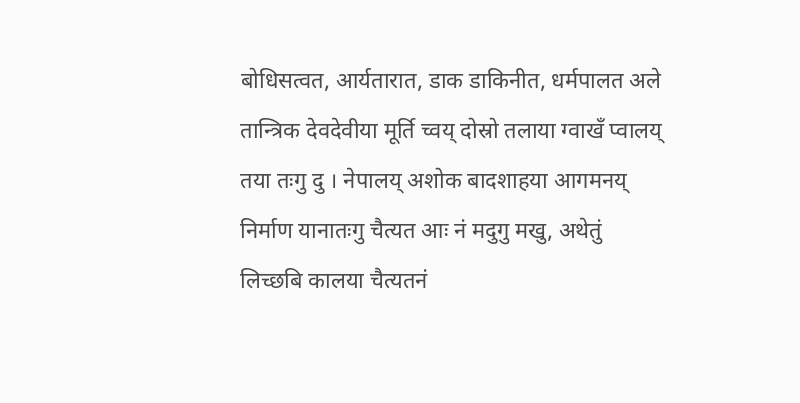बोधिसत्वत, आर्यतारात, डाक डाकिनीत, धर्मपालत अले तान्त्रिक देवदेवीया मूर्ति च्वय् दोस्रो तलाया ग्वाखँ प्वालय् तया तःगु दु । नेपालय् अशोक बादशाहया आगमनय् निर्माण यानातःगु चैत्यत आः नं मदुगु मखु, अथेतुं लिच्छबि कालया चैत्यतनं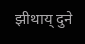झीथाय् दुने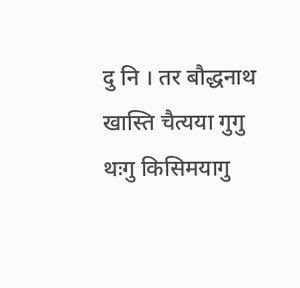दु नि । तर बौद्धनाथ खास्ति चैत्यया गुगु थःगु किसिमयागु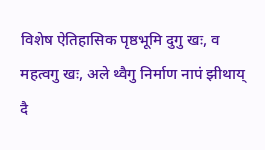विशेष ऐतिहासिक पृष्ठभूमि दुगु खः, व महत्वगु खः, अले थ्वैगु निर्माण नापं झीथाय् दै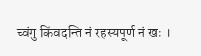च्वंगु किंवदन्ति नं रहस्यपूर्ण नं खः ।